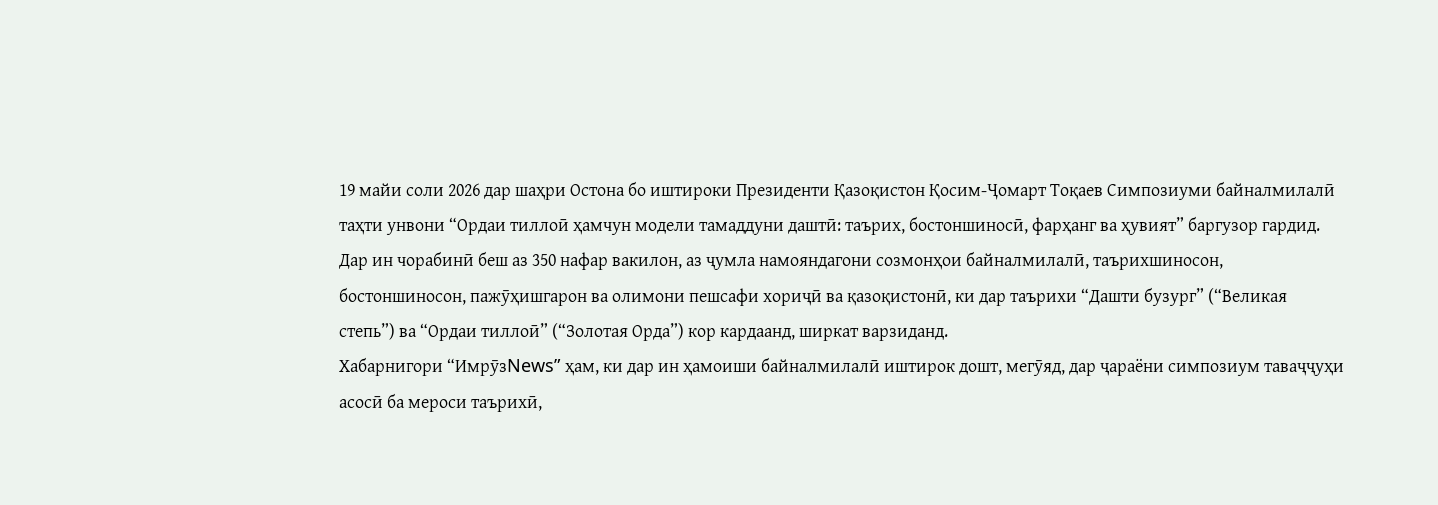19 майи соли 2026 дар шаҳри Остона бо иштироки Президенти Қазоқистон Қосим-Ҷомарт Тоқаев Симпозиуми байналмилалӣ таҳти унвони “Ордаи тиллоӣ ҳамчун модели тамаддуни даштӣ: таърих, бостоншиносӣ, фарҳанг ва ҳувият” баргузор гардид. Дар ин чорабинӣ беш аз 350 нафар вакилон, аз ҷумла намояндагони созмонҳои байналмилалӣ, таърихшиносон, бостоншиносон, пажӯҳишгарон ва олимони пешсафи хориҷӣ ва қазоқистонӣ, ки дар таърихи “Дашти бузург” (“Великая степь”) ва “Ордаи тиллоӣ” (“Золотая Орда”) кор кардаанд, ширкат варзиданд.
Хабарнигори “ИмрӯзNews” ҳам, ки дар ин ҳамоиши байналмилалӣ иштирок дошт, мегӯяд, дар ҷараёни симпозиум таваҷҷуҳи асосӣ ба мероси таърихӣ,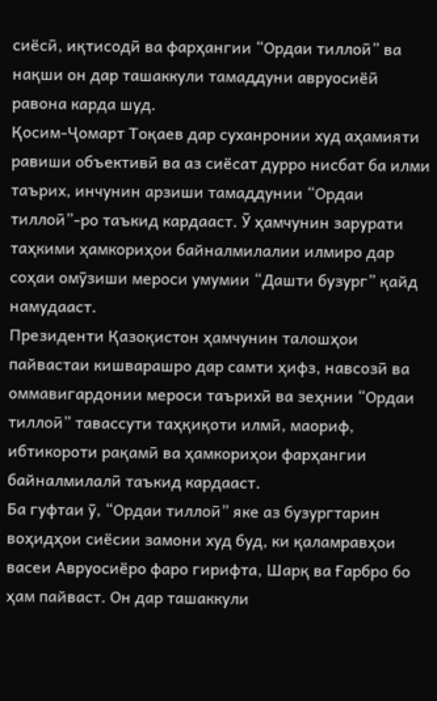сиёсӣ, иқтисодӣ ва фарҳангии “Ордаи тиллоӣ” ва нақши он дар ташаккули тамаддуни авруосиёӣ равона карда шуд.
Қосим-Ҷомарт Тоқаев дар суханронии худ аҳамияти равиши объективӣ ва аз сиёсат дурро нисбат ба илми таърих, инчунин арзиши тамаддунии “Ордаи тиллоӣ”-ро таъкид кардааст. Ӯ ҳамчунин зарурати таҳкими ҳамкориҳои байналмилалии илмиро дар соҳаи омӯзиши мероси умумии “Дашти бузург” қайд намудааст.
Президенти Қазоқистон ҳамчунин талошҳои пайвастаи кишварашро дар самти ҳифз, навсозӣ ва оммавигардонии мероси таърихӣ ва зеҳнии “Ордаи тиллоӣ” тавассути таҳқиқоти илмӣ, маориф, ибтикороти рақамӣ ва ҳамкориҳои фарҳангии байналмилалӣ таъкид кардааст.
Ба гуфтаи ӯ, “Ордаи тиллоӣ” яке аз бузургтарин воҳидҳои сиёсии замони худ буд, ки қаламравҳои васеи Авруосиёро фаро гирифта, Шарқ ва Ғарбро бо ҳам пайваст. Он дар ташаккули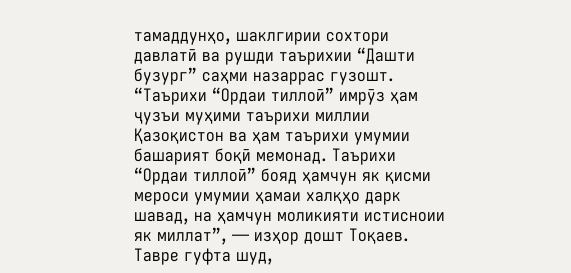тамаддунҳо, шаклгирии сохтори давлатӣ ва рушди таърихии “Дашти бузург” саҳми назаррас гузошт.
“Таърихи “Ордаи тиллоӣ” имрӯз ҳам ҷузъи муҳими таърихи миллии Қазоқистон ва ҳам таърихи умумии башарият боқӣ мемонад. Таърихи “Ордаи тиллоӣ” бояд ҳамчун як қисми мероси умумии ҳамаи халқҳо дарк шавад, на ҳамчун моликияти истисноии як миллат”, — изҳор дошт Тоқаев.
Тавре гуфта шуд,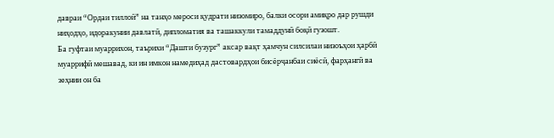давраи “Ордаи тиллоӣ” на танҳо мероси қудрати низомиро, балки осори амиқро дар рушди ниҳодҳо, идоракунии давлатӣ, дипломатия ва ташаккули тамаддунӣ боқӣ гузошт.
Ба гуфтаи муаррихон, таърихи “Дашти бузург” аксар вақт ҳамчун силсилаи низоъҳои ҳарбӣ муаррифӣ мешавад, ки ин имкон намедиҳад дастовардҳои бисёрҷанбаи сиёсӣ, фарҳангӣ ва зеҳнии он ба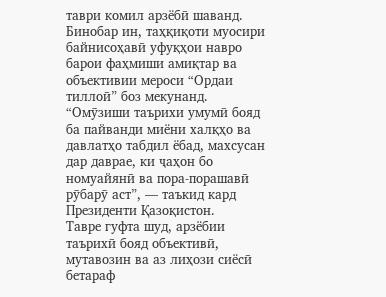таври комил арзёбӣ шаванд. Бинобар ин, таҳқиқоти муосири байнисоҳавӣ уфуқҳои навро барои фаҳмиши амиқтар ва объективии мероси “Ордаи тиллоӣ” боз мекунанд.
“Омӯзиши таърихи умумӣ бояд ба пайванди миёни халқҳо ва давлатҳо табдил ёбад, махсусан дар даврае, ки ҷаҳон бо номуайянӣ ва пора-порашавӣ рӯбарӯ аст”, — таъкид кард Президенти Қазоқистон.
Тавре гуфта шуд, арзёбии таърихӣ бояд объективӣ, мутавозин ва аз лиҳози сиёсӣ бетараф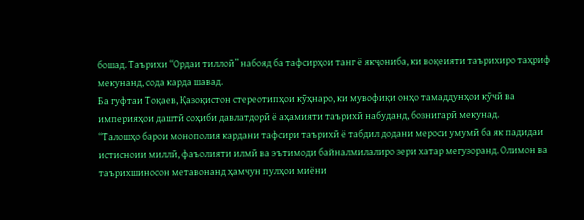бошад. Таърихи “Ордаи тиллоӣ” набояд ба тафсирҳои танг ё якҷониба, ки воқеияти таърихиро таҳриф мекунанд, сода карда шавад.
Ба гуфтаи Тоқаев, Қазоқистон стереотипҳои кӯҳнаро, ки мувофиқи онҳо тамаддунҳои кӯчӣ ва империяҳои даштӣ соҳиби давлатдорӣ ё аҳамияти таърихӣ набуданд, бознигарӣ мекунад.
“Талошҳо барои монополия кардани тафсири таърихӣ ё табдил додани мероси умумӣ ба як падидаи истисноии миллӣ, фаъолияти илмӣ ва эътимоди байналмилалиро зери хатар мегузоранд. Олимон ва таърихшиносон метавонанд ҳамчун пулҳои миёни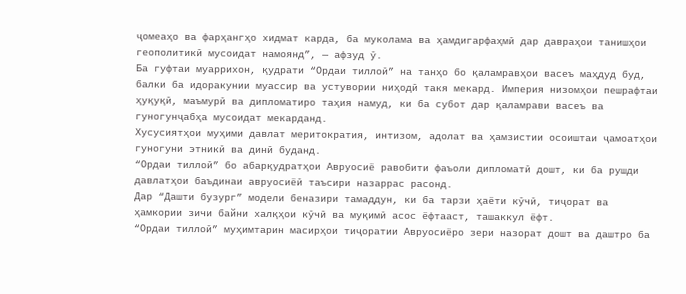ҷомеаҳо ва фарҳангҳо хидмат карда, ба муколама ва ҳамдигарфаҳмӣ дар давраҳои танишҳои геополитикӣ мусоидат намоянд”, — афзуд ӯ.
Ба гуфтаи муаррихон, қудрати “Ордаи тиллоӣ” на танҳо бо қаламравҳои васеъ маҳдуд буд, балки ба идоракунии муассир ва устувории ниҳодӣ такя мекард. Империя низомҳои пешрафтаи ҳуқуқӣ, маъмурӣ ва дипломатиро таҳия намуд, ки ба субот дар қаламрави васеъ ва гуногунҷабҳа мусоидат мекарданд.
Хусусиятҳои муҳими давлат меритократия, интизом, адолат ва ҳамзистии осоиштаи ҷамоатҳои гуногуни этникӣ ва динӣ буданд.
“Ордаи тиллоӣ” бо абарқудратҳои Авруосиё равобити фаъоли дипломатӣ дошт, ки ба рушди давлатҳои баъдинаи авруосиёӣ таъсири назаррас расонд.
Дар “Дашти бузург” модели беназири тамаддун, ки ба тарзи ҳаёти кӯчӣ, тиҷорат ва ҳамкории зичи байни халқҳои кӯчӣ ва муқимӣ асос ёфтааст, ташаккул ёфт.
“Ордаи тиллоӣ” муҳимтарин масирҳои тиҷоратии Авруосиёро зери назорат дошт ва даштро ба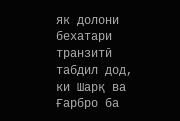як долони бехатари транзитӣ табдил дод, ки Шарқ ва Ғарбро ба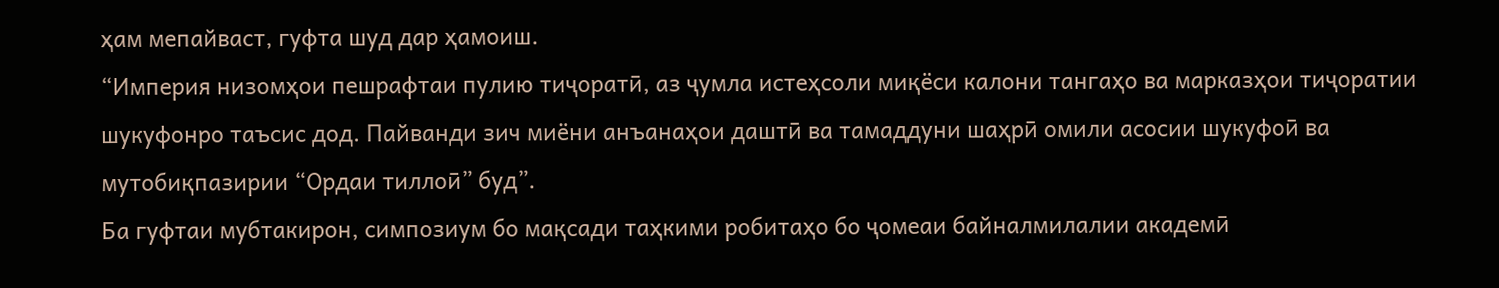ҳам мепайваст, гуфта шуд дар ҳамоиш.
“Империя низомҳои пешрафтаи пулию тиҷоратӣ, аз ҷумла истеҳсоли миқёси калони тангаҳо ва марказҳои тиҷоратии шукуфонро таъсис дод. Пайванди зич миёни анъанаҳои даштӣ ва тамаддуни шаҳрӣ омили асосии шукуфоӣ ва мутобиқпазирии “Ордаи тиллоӣ” буд”.
Ба гуфтаи мубтакирон, симпозиум бо мақсади таҳкими робитаҳо бо ҷомеаи байналмилалии академӣ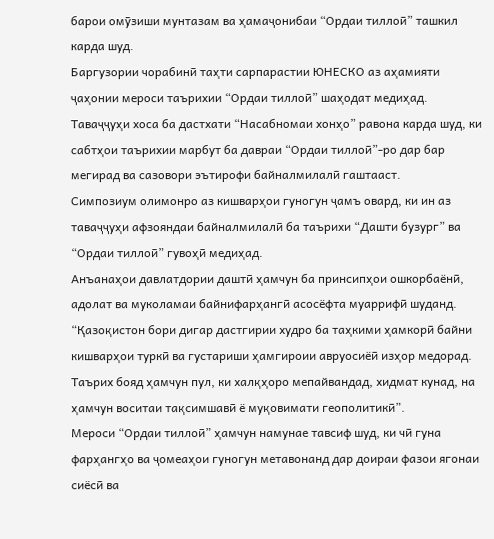барои омӯзиши мунтазам ва ҳамаҷонибаи “Ордаи тиллоӣ” ташкил карда шуд.
Баргузории чорабинӣ таҳти сарпарастии ЮНЕСКО аз аҳамияти ҷаҳонии мероси таърихии “Ордаи тиллоӣ” шаҳодат медиҳад.
Таваҷҷуҳи хоса ба дастхати “Насабномаи хонҳо” равона карда шуд, ки сабтҳои таърихии марбут ба давраи “Ордаи тиллоӣ”-ро дар бар мегирад ва сазовори эътирофи байналмилалӣ гаштааст.
Симпозиум олимонро аз кишварҳои гуногун ҷамъ овард, ки ин аз таваҷҷуҳи афзояндаи байналмилалӣ ба таърихи “Дашти бузург” ва “Ордаи тиллоӣ” гувоҳӣ медиҳад.
Анъанаҳои давлатдории даштӣ ҳамчун ба принсипҳои ошкорбаёнӣ, адолат ва муколамаи байнифарҳангӣ асосёфта муаррифӣ шуданд.
“Қазоқистон бори дигар дастгирии худро ба таҳкими ҳамкорӣ байни кишварҳои туркӣ ва густариши ҳамгироии авруосиёӣ изҳор медорад. Таърих бояд ҳамчун пул, ки халқҳоро мепайвандад, хидмат кунад, на ҳамчун воситаи тақсимшавӣ ё муқовимати геополитикӣ”.
Мероси “Ордаи тиллоӣ” ҳамчун намунае тавсиф шуд, ки чӣ гуна фарҳангҳо ва ҷомеаҳои гуногун метавонанд дар доираи фазои ягонаи сиёсӣ ва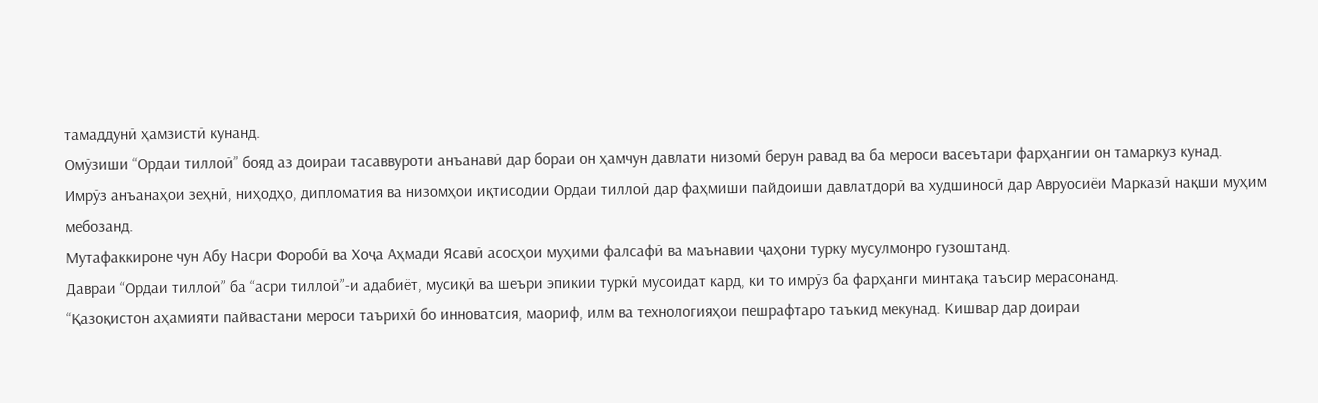тамаддунӣ ҳамзистӣ кунанд.
Омӯзиши “Ордаи тиллоӣ” бояд аз доираи тасаввуроти анъанавӣ дар бораи он ҳамчун давлати низомӣ берун равад ва ба мероси васеътари фарҳангии он тамаркуз кунад.
Имрӯз анъанаҳои зеҳнӣ, ниҳодҳо, дипломатия ва низомҳои иқтисодии Ордаи тиллоӣ дар фаҳмиши пайдоиши давлатдорӣ ва худшиносӣ дар Авруосиёи Марказӣ нақши муҳим мебозанд.
Мутафаккироне чун Абу Насри Форобӣ ва Хоҷа Аҳмади Ясавӣ асосҳои муҳими фалсафӣ ва маънавии ҷаҳони турку мусулмонро гузоштанд.
Давраи “Ордаи тиллоӣ” ба “асри тиллоӣ”-и адабиёт, мусиқӣ ва шеъри эпикии туркӣ мусоидат кард, ки то имрӯз ба фарҳанги минтақа таъсир мерасонанд.
“Қазоқистон аҳамияти пайвастани мероси таърихӣ бо инноватсия, маориф, илм ва технологияҳои пешрафтаро таъкид мекунад. Кишвар дар доираи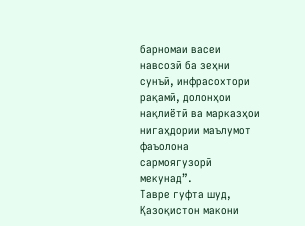барномаи васеи навсозӣ ба зеҳни сунъӣ, инфрасохтори рақамӣ, долонҳои нақлиётӣ ва марказҳои нигаҳдории маълумот фаъолона сармоягузорӣ мекунад”.
Тавре гуфта шуд, Қазоқистон макони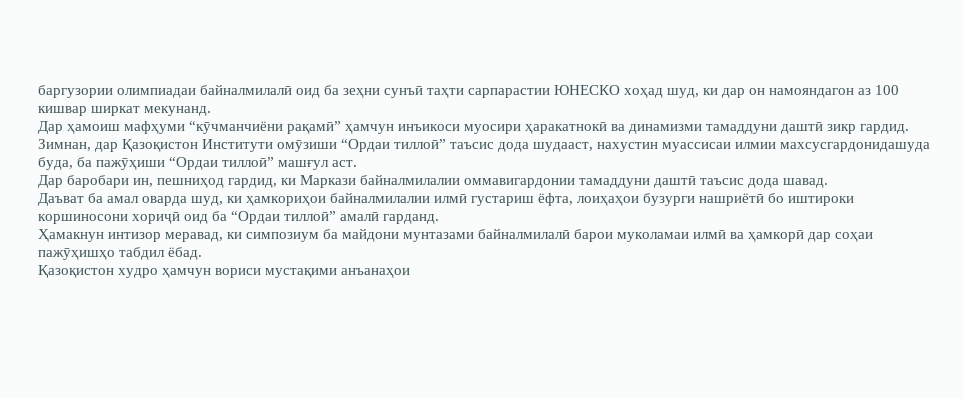баргузории олимпиадаи байналмилалӣ оид ба зеҳни сунъӣ таҳти сарпарастии ЮНЕСКО хоҳад шуд, ки дар он намояндагон аз 100 кишвар ширкат мекунанд.
Дар ҳамоиш мафҳуми “кӯчманчиёни рақамӣ” ҳамчун инъикоси муосири ҳаракатнокӣ ва динамизми тамаддуни даштӣ зикр гардид.
Зимнан, дар Қазоқистон Институти омӯзиши “Ордаи тиллоӣ” таъсис дода шудааст, нахустин муассисаи илмии махсусгардонидашуда буда, ба пажӯҳиши “Ордаи тиллоӣ” машғул аст.
Дар баробари ин, пешниҳод гардид, ки Маркази байналмилалии оммавигардонии тамаддуни даштӣ таъсис дода шавад.
Даъват ба амал оварда шуд, ки ҳамкориҳои байналмилалии илмӣ густариш ёфта, лоиҳаҳои бузурги нашриётӣ бо иштироки коршиносони хориҷӣ оид ба “Ордаи тиллоӣ” амалӣ гарданд.
Ҳамакнун интизор меравад, ки симпозиум ба майдони мунтазами байналмилалӣ барои муколамаи илмӣ ва ҳамкорӣ дар соҳаи пажӯҳишҳо табдил ёбад.
Қазоқистон худро ҳамчун вориси мустақими анъанаҳои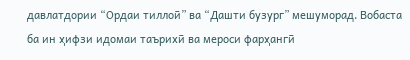давлатдории “Ордаи тиллоӣ” ва “Дашти бузург” мешуморад. Вобаста ба ин ҳифзи идомаи таърихӣ ва мероси фарҳангӣ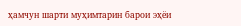ҳамчун шарти муҳимтарин барои эҳёи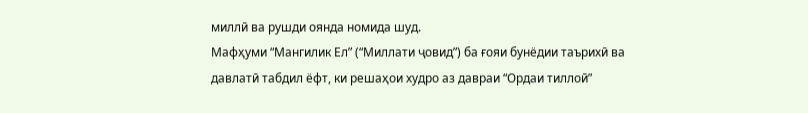миллӣ ва рушди оянда номида шуд.
Мафҳуми “Мангилик Ел” (“Миллати ҷовид”) ба ғояи бунёдии таърихӣ ва давлатӣ табдил ёфт, ки решаҳои худро аз давраи “Ордаи тиллоӣ”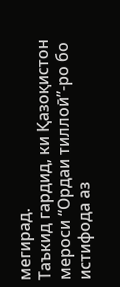мегирад.
Таъкид гардид, ки Қазоқистон мероси “Ордаи тиллоӣ”-ро бо истифода аз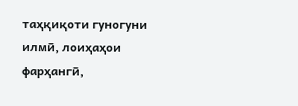таҳқиқоти гуногуни илмӣ, лоиҳаҳои фарҳангӣ,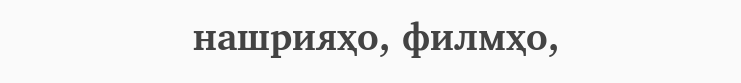нашрияҳо, филмҳо,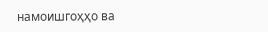намоишгоҳҳо ва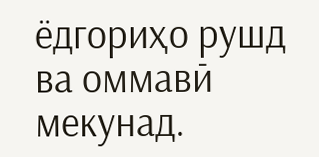ёдгориҳо рушд ва оммавӣ мекунад.